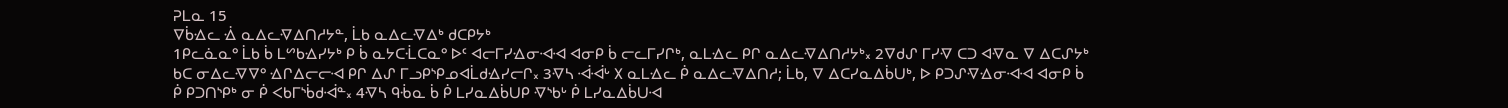ᕈᒪᓇ 15
ᐁᑳᐎᓚ ᐐ ᓇᐃᓚᐌᐃᑎᓱᔭᓐ, ᒫᑲ ᓇᐃᓚᐌᐃᒃ ᑯᑕᑭᔭᒃ
1ᑭᓚᓈᓇᐤ ᒫᑲ ᑳ ᒪᔥᑲᐎᓯᔭᒃ ᑭ ᑳ ᓇᔭᑕᒸᑕᓇᐤ ᐅᑦ ᐊᓕᒥᓯᐎᓂᐗᐗ ᐊᓂᑭ ᑳ ᓕᓚᒥᓯᒋᒃ, ᓇᒪᐎᓚ ᑭᒋ ᓇᐃᓚᐌᐃᑎᓱᔭᒃ᙮ 2ᐁᑯᔑ ᒥᓯᐌ ᑕᑐ ᐊᐌᓇ ᐁ ᐃᑕᔑᔭᒃ ᑲᑕ ᓂᐃᓚᐌᐁᐤ ᐎᒋᐃᓕᓕᐗ ᑭᒋ ᐃᔑ ᒥᓗᑭᔅᑭᓄᐊᒫᑯᐎᓯᓕᒋ᙮ 3ᐌᓴ ᐙᐙᒡ ᙭ ᓇᒪᐎᓚ ᑮ ᓇᐃᓚᐌᐃᑎᓱ; ᒫᑲ, ᐁ ᐃᑕᓯᓇᐃᑳᑌᒃ, ᐅ ᑭᑐᔑᐌᐎᓂᐗᐗ ᐊᓂᑭ ᑳ ᑮ ᑭᑐᑎᔅᑭᒃ ᓂ ᑮ ᐸᑲᒥᔅᑳᑯᐙᓐ᙮ 4ᐌᓴ ᑫᒀᓇ ᑳ ᑮ ᒪᓯᓇᐃᑳᑌᑭ ᐌᔅᑲᒡ ᑮ ᒪᓯᓇᐃᑳᑌᐗ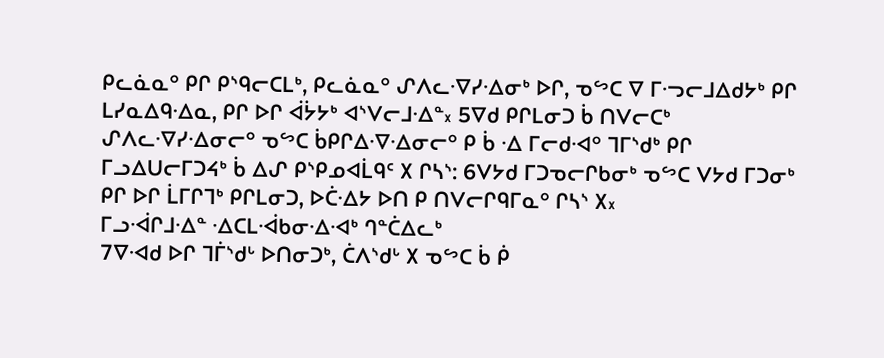ᑭᓚᓈᓇᐤ ᑭᒋ ᑭᔅᑫᓕᑕᒪᒃ, ᑭᓚᓈᓇᐤ ᔑᐱᓚᐌᓯᐎᓂᒃ ᐅᒋ, ᓀᔥᑕ ᐁ ᒥᓜᓕᒧᐃᑯᔭᒃ ᑭᒋ ᒪᓯᓇᐃᑫᐎᓇ, ᑭᒋ ᐅᒋ ᐋᔮᔭᒃ ᐊᔅᐯᓕᒧᐎᓐ᙮ 5ᐁᑯ ᑭᒋᒪᓂᑐ ᑳ ᑎᐯᓕᑕᒃ ᔑᐱᓚᐌᓯᐎᓂᓕᐤ ᓀᔥᑕ ᑳᑭᒋᐃᐌᐎᓂᓕᐤ ᑭ ᑳ ᐎ ᒥᓕᑯᐗᐤ ᒣᒥᔅᑯᒃ ᑭᒋ ᒥᓗᐃᑌᓕᒥᑐᔦᒃ ᑳ ᐃᔑ ᑭᔅᑭᓄᐊᒫᑫᑦ ᙭ ᒋᓴᔅ: 6ᐯᔭᑯ ᒥᑐᓀᓕᒋᑲᓂᒃ ᓀᔥᑕ ᐯᔭᑯ ᒥᑐᓂᒃ ᑭᒋ ᐅᒋ ᒫᒥᒋᒣᒃ ᑭᒋᒪᓂᑐ, ᐅᑖᐎᔭ ᐅᑎ ᑭ ᑎᐯᓕᒋᑫᒥᓇᐤ ᒋᓴᔅ ᙭᙮
ᒥᓗᐙᒋᒧᐎᓐ ᐎᑕᒪᐙᑲᓂᐎᐗᒃ ᒉᓐᑖᐃᓚᒃ
7ᐁᐗᑯ ᐅᒋ ᒣᒦᔅᑯᒡ ᐅᑎᓂᑐᒃ, ᑖᐱᔅᑯᒡ ᙭ ᓀᔥᑕ ᑳ ᑮ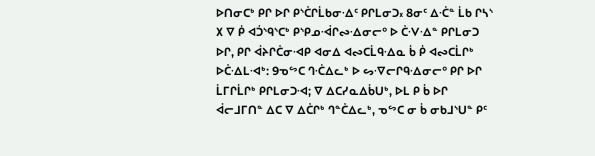ᐅᑎᓂᑕᒃ ᑭᒋ ᐅᒋ ᑭᔅᑖᒋᒫᑲᓂᐎᑦ ᑭᒋᒪᓂᑐ᙮ 8ᓂᑦ ᐃᑣᓐ ᒫᑲ ᒋᓴᔅ ᙭ ᐁ ᑮ ᐊᑑᔅᑫᔅᑕᒃ ᑭᔅᑭᓄᐙᒋᔓᐎᓂᓕᐤ ᐅ ᑖᐺᐎᓐ ᑭᒋᒪᓂᑐ ᐅᒋ, ᑭᒋ ᐋᔨᒋᑖᓂᐗᑭ ᐊᓂᐃ ᐊᔓᑕᒫᑫᐎᓇ ᑳ ᑮ ᐊᔓᑕᒫᒋᒃ ᐅᑖᐎᒪᐗᒃ: 9ᓀᔥᑕ ᒉᑣᐃᓚᒃ ᐅ ᔕᐌᓕᒋᑫᐎᓂᓕᐤ ᑭᒋ ᐅᒋ ᒫᒥᒋᒫᒋᒃ ᑭᒋᒪᓂᑐᐗ; ᐁ ᐃᑕᓯᓇᐃᑳᑌᒃ, ᐅᒪ ᑭ ᑳ ᐅᒋ ᐋᓕᒧᒥᑎᓐ ᐃᑕ ᐁ ᐃᑖᒋᒃ ᒉᓐᑖᐃᓚᒃ, ᓀᔥᑕ ᓂ ᑳ ᓂᑲᒧᔅᑌᓐ ᑭᑦ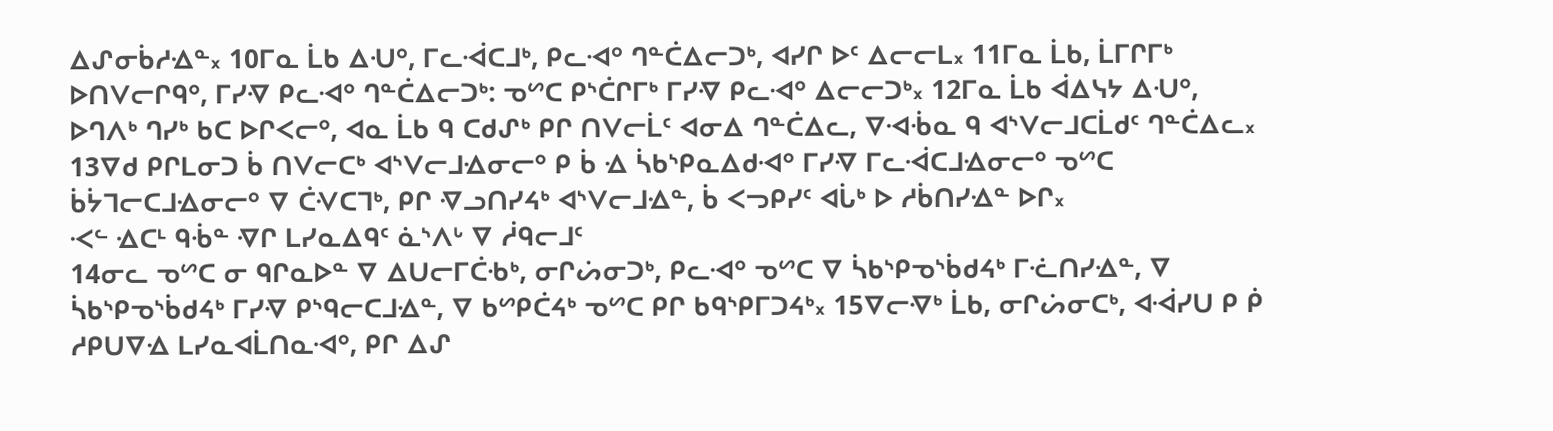ᐃᔑᓂᑳᓱᐎᓐ᙮ 10ᒥᓇ ᒫᑲ ᐃᑗᐤ, ᒥᓚᐙᑕᒧᒃ, ᑭᓚᐗᐤ ᒉᓐᑖᐃᓕᑐᒃ, ᐊᓯᒋ ᐅᑦ ᐃᓕᓕᒪ᙮ 11ᒥᓇ ᒫᑲ, ᒫᒥᒋᒥᒃ ᐅᑎᐯᓕᒋᑫᐤ, ᒥᓯᐌ ᑭᓚᐗᐤ ᒉᓐᑖᐃᓕᑐᒃ: ᓀᔥᑕ ᑭᔅᑖᒋᒥᒃ ᒥᓯᐌ ᑭᓚᐗᐤ ᐃᓕᓕᑐᒃ᙮ 12ᒥᓇ ᒫᑲ ᐋᐃᓭᔭ ᐃᑗᐤ, ᐅᒉᐱᒃ ᒉᓯᒃ ᑲᑕ ᐅᒋᐸᓕᐤ, ᐊᓇ ᒫᑲ ᑫ ᑕᑯᔑᒃ ᑭᒋ ᑎᐯᓕᒫᑦ ᐊᓂᐃ ᒉᓐᑖᐃᓚ, ᐁᐗᒀᓇ ᑫ ᐊᔅᐯᓕᒧᑕᒫᑯᑦ ᒉᓐᑖᐃᓚ᙮
13ᐁᑯ ᑭᒋᒪᓂᑐ ᑳ ᑎᐯᓕᑕᒃ ᐊᔅᐯᓕᒧᐎᓂᓕᐤ ᑭ ᑳ ᐎ ᓵᑲᔅᑭᓇᐃᑯᐗᐤ ᒥᓯᐌ ᒥᓚᐙᑕᒧᐎᓂᓕᐤ ᓀᔥᑕ ᑳᔮᒣᓕᑕᒧᐎᓂᓕᐤ ᐁ ᑖᐺᑕᒣᒃ, ᑭᒋ ᐌᓗᑎᓯᔦᒃ ᐊᔅᐯᓕᒧᐎᓐ, ᑳ ᐸᓓᑭᓯᑦ ᐊᒑᒃ ᐅ ᓱᑳᑎᓯᐎᓐ ᐅᒋ᙮
ᑄᓪ ᐎᑕᒻ ᑫᒀᓐ ᐌᒋ ᒪᓯᓇᐃᑫᑦ ᓈᔅᐱᒡ ᐁ ᓲᑫᓕᒧᑦ
14ᓂᓚ ᓀᔥᑕ ᓂ ᑫᒋᓇᐅᓐ ᐁ ᐃᑌᓕᒥᑖᑾᒃ, ᓂᒋᔖᓂᑐᒃ, ᑭᓚᐗᐤ ᓀᔥᑕ ᐁ ᓵᑲᔅᑭᓀᔅᑳᑯᔦᒃ ᒥᓨᑎᓯᐎᓐ, ᐁ ᓵᑲᔅᑭᓀᔅᑳᑯᔦᒃ ᒥᓯᐌ ᑭᔅᑫᓕᑕᒧᐎᓐ, ᐁ ᑲᔥᑭᑖᔦᒃ ᓀᔥᑕ ᑭᒋ ᑲᑫᔅᑭᒥᑐᔦᒃ᙮ 15ᐁᓕᐌᒃ ᒫᑲ, ᓂᒋᔖᓂᑕᒃ, ᐊᐙᓯᑌ ᑭ ᑮ ᓱᑭᑌᐁᐎ ᒪᓯᓇᐊᒫᑎᓇᐗᐤ, ᑭᒋ ᐃᔑ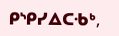ᑭᔅᑭᓯᐃᑕᑾᒃ,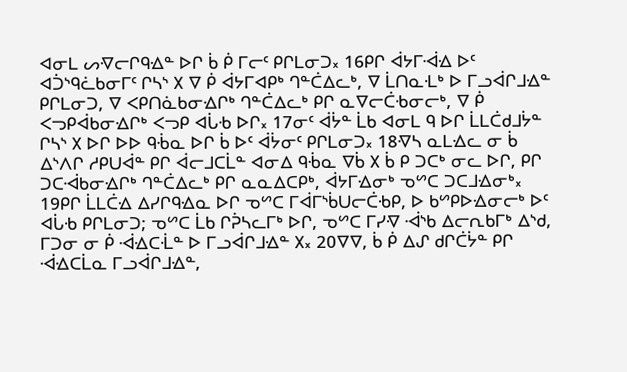ᐊᓂᒪ ᔕᐌᓕᒋᑫᐎᓐ ᐅᒋ ᑳ ᑮ ᒥᓕᑦ ᑭᒋᒪᓂᑐ᙮ 16ᑭᒋ ᐋᔭᒥᐙᐎ ᐅᑦ ᐊᑑᔅᑫᓛᑲᓂᒥᑦ ᒋᓴᔅ ᙭ ᐁ ᑮ ᐋᔭᒥᐊᑭᒃ ᒉᓐᑖᐃᓚᒃ, ᐁ ᒫᑎᓇᒶᒃ ᐅ ᒥᓗᐋᒋᒧᐎᓐ ᑭᒋᒪᓂᑐ, ᐁ ᐸᑭᑎᓈᑲᓂᐎᒋᒃ ᒉᓐᑖᐃᓚᒃ ᑭᒋ ᓇᐁᓕᑖᑾᓂᓕᒃ, ᐁ ᑮ ᐸᓓᑭᐋᑲᓂᐎᒋᒃ ᐸᓓᑭ ᐊᒑᑾ ᐅᒋ᙮ 17ᓂᑦ ᐋᔮᓐ ᒫᑲ ᐊᓂᒪ ᑫ ᐅᒋ ᒫᒪᑖᑯᒧᔮᓐ ᒋᓴᔅ ᙭ ᐅᒋ ᐅᐅ ᑫᒀᓇ ᐅᒋ ᑳ ᐅᑦ ᐋᔮᓂᑦ ᑭᒋᒪᓂᑐ᙮ 18ᐌᓴ ᓇᒪᐎᓚ ᓂ ᑳ ᐃᔅᐱᒋ ᓱᑭᑌᐋᓐ ᑭᒋ ᐋᓕᒧᑕᒫᓐ ᐊᓂᐃ ᑫᒀᓇ ᐁᑳ ᙭ ᑳ ᑭ ᑐᑕᒃ ᓂᓚ ᐅᒋ, ᑭᒋ ᑐᑕᐙᑲᓂᐎᒋᒃ ᒉᓐᑖᐃᓚᒃ ᑭᒋ ᓇᓇᐃᑕᑭᒃ, ᐋᔭᒥᐎᓂᒃ ᓀᔥᑕ ᑐᑕᒧᐎᓂᒃ᙮ 19ᑭᒋ ᒫᒪᑖᐎ ᐃᓯᒋᑫᐎᓇ ᐅᒋ ᓀᔥᑕ ᒥᐋᒥᔅᑳᑌᓕᑖᑾᑭ, ᐅ ᑲᔥᑭᐅᐎᓂᓕᒃ ᐅᑦ ᐊᒑᑾ ᑭᒋᒪᓂᑐ; ᓀᔥᑕ ᒫᑲ ᒋᕉᓴᓚᒥᒃ ᐅᒋ, ᓀᔥᑕ ᒥᓯᐌ ᐙᔅᑲ ᐃᓕᕆᑲᒥᒃ ᐃᔅᑯ, ᒥᑐᓂ ᓂ ᑮ ᐙᐎᑕᒸᓐ ᐅ ᒥᓗᐋᒋᒧᐎᓐ ᙭᙮ 20ᐁᐁ, ᑳ ᑮ ᐃᔑ ᑯᒋᑖᔮᓐ ᑭᒋ ᐙᐎᑕᒫᓇ ᒥᓗᐋᒋᒧᐎᓐ,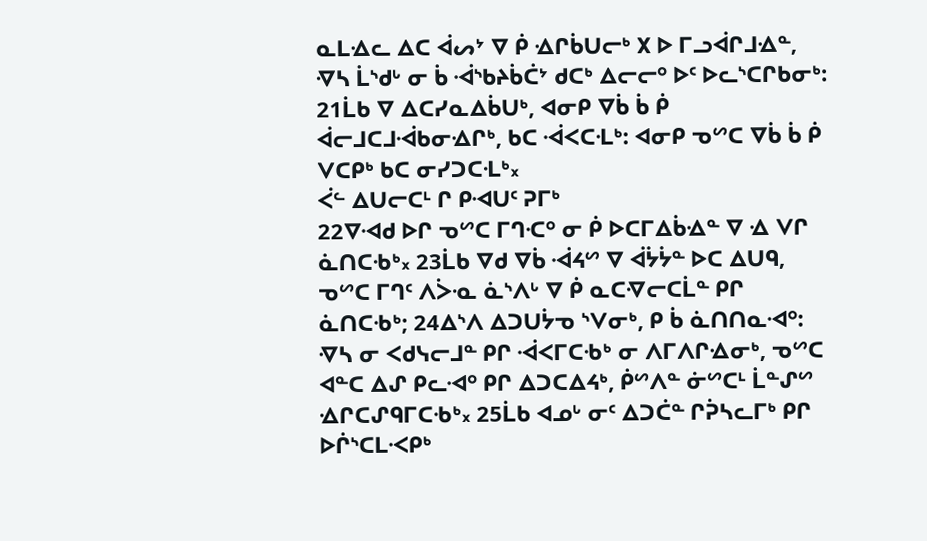ᓇᒪᐎᓚ ᐃᑕ ᐋᔕᔾ ᐁ ᑮ ᐎᒋᑳᑌᓕᒃ ᙭ ᐅ ᒥᓗᐋᒋᒧᐎᓐ, ᐌᓴ ᒫᔅᑯᒡ ᓂ ᑳ ᐙᔅᑲᔨᑳᑖᔾ ᑯᑕᒃ ᐃᓕᓕᐤ ᐅᑦ ᐅᓚᔅᑕᒋᑲᓂᒃ: 21ᒫᑲ ᐁ ᐃᑕᓯᓇᐃᑳᑌᒃ, ᐊᓂᑭ ᐁᑳ ᑳ ᑮ ᐋᓕᒧᑕᒧᐙᑲᓂᐎᒋᒃ, ᑲᑕ ᐙᐸᑕᒶᒃ: ᐊᓂᑭ ᓀᔥᑕ ᐁᑳ ᑳ ᑮ ᐯᑕᑭᒃ ᑲᑕ ᓂᓯᑐᑕᒶᒃ᙮
ᐹᓪ ᐃᑌᓕᑕᒻ ᒋ ᑭᐗᑌᑦ ᕈᒥᒃ
22ᐁᐗᑯ ᐅᒋ ᓀᔥᑕ ᒥᒉᑡᐤ ᓂ ᑮ ᐅᑕᒥᐃᑳᐎᓐ ᐁ ᐎ ᐯᒋ ᓈᑎᑕᑾᒃ᙮ 23ᒫᑲ ᐁᑯ ᐁᑳ ᐙᔦᔥ ᐁ ᐋᔮᔮᓐ ᐅᑕ ᐃᑌᑫ, ᓀᔥᑕ ᒥᒉᑦ ᐱᐴᓋ ᓈᔅᐱᒡ ᐁ ᑮ ᓇᑕᐌᓕᑕᒫᓐ ᑭᒋ ᓈᑎᑕᑾᒃ; 24ᐃᔅᐱ ᐃᑐᑌᔮᓀ ᔅᐯᓂᒃ, ᑭ ᑳ ᓈᑎᑎᓇᐗᐤ: ᐌᓴ ᓂ ᐸᑯᓭᓕᒧᓐ ᑭᒋ ᐙᐸᒥᑕᑾᒃ ᓂ ᐱᒥᐱᒋᐎᓂᒃ, ᓀᔥᑕ ᐊᓐᑕ ᐃᔑ ᑭᓚᐗᐤ ᑭᒋ ᐃᑐᑕᐃᔦᒃ, ᑮᔥᐱᓐ ᓃᔥᑕᒻ ᒫᓐᔑᔥ ᐎᒋᑕᔑᑫᒥᑕᑾᒃ᙮ 25ᒫᑲ ᐊᓄᒡ ᓂᑦ ᐃᑐᑖᓐ ᒋᕉᓴᓚᒥᒃ ᑭᒋ ᐅᒌᔅᑕᒪᑄᑭᒃ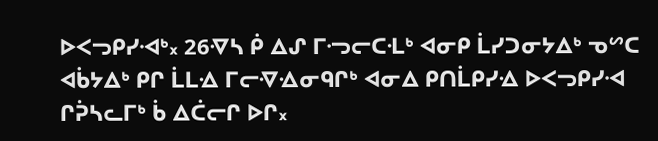ᐅᐸᓓᑭᓯᐗᒃ᙮ 26ᐌᓴ ᑮ ᐃᔑ ᒥᓜᓕᑕᒶᒃ ᐊᓂᑭ ᒫᓯᑐᓂᔭᐃᒃ ᓀᔥᑕ ᐊᑳᔭᐃᒃ ᑭᒋ ᒫᒪᐎ ᒥᓕᐌᐎᓂᑫᒋᒃ ᐊᓂᐃ ᑭᑎᒫᑭᓯᐎ ᐅᐸᓓᑭᓯᐗ ᒋᕉᓴᓚᒥᒃ ᑳ ᐃᑖᓕᒋ ᐅᒋ᙮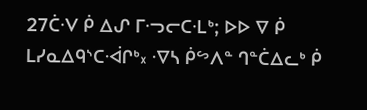27ᑖᐺ ᑮ ᐃᔑ ᒥᓜᓕᑕᒶᒃ; ᐅᐅ ᐁ ᑮ ᒪᓯᓇᐃᑫᔅᑕᐙᒋᒃ᙮ ᐌᓴ ᑮᔥᐱᓐ ᒉᓐᑖᐃᓚᒃ ᑮ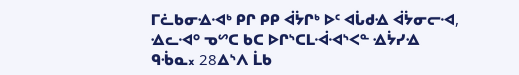ᒥᓛᑲᓂᐎᐗᒃ ᑭᒋ ᑭᑭ ᐋᔮᒋᒃ ᐅᑦ ᐊᒑᑯᐎ ᐋᔮᓂᓕᐗ, ᐎᓚᐗᐤ ᓀᔥᑕ ᑲᑕ ᐅᒋᔅᑕᒪᐙᐗᔅᐸᓐ ᐎᔮᓯᐎ ᑫᒀᓇ᙮ 28ᐃᔅᐱ ᒫᑲ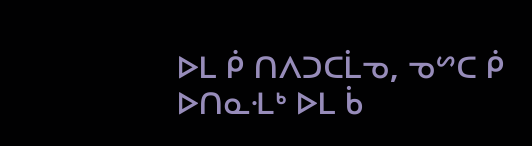ᐅᒪ ᑮ ᑎᐱᑐᑕᒫᓀ, ᓀᔥᑕ ᑮ ᐅᑎᓇᒶᒃ ᐅᒪ ᑳ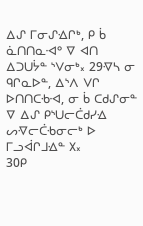ᐃᔑ ᒥᓂᔑᐎᒋᒃ, ᑭ ᑳ ᓈᑎᑎᓇᐗᐤ ᐁ ᐊᑎ ᐃᑐᑌᔮᓐ ᔅᐯᓂᒃ᙮ 29ᐌᓴ ᓂ ᑫᒋᓇᐅᓐ, ᐃᔅᐱ ᐯᒋ ᐅᑎᑎᑕᑾᐗ, ᓂ ᑳ ᑕᑯᔑᓂᓐ ᐁ ᐃᔑ ᑭᔅᑌᓕᑖᑯᓯᐎ ᔕᐌᓕᑖᑾᓂᓕᒃ ᐅ ᒥᓗᐋᒋᒧᐎᓐ ᙭᙮
30ᑭ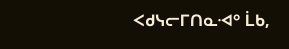ᐸᑯᓭᓕᒥᑎᓇᐗᐤ ᒫᑲ,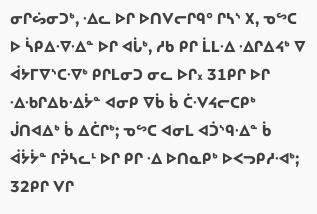ᓂᒋᔖᓂᑐᒃ, ᐎᓚ ᐅᒋ ᐅᑎᐯᓕᒋᑫᐤ ᒋᓴᔅ ᙭, ᓀᔥᑕ ᐅ ᓵᑭᐃᐌᐎᓐ ᐅᒋ ᐊᒑᒃ, ᓱᑲ ᑭᒋ ᒫᒪᐎ ᐎᒋᐃᔦᒃ ᐁ ᐋᔭᒥᐁᔅᑕᐌᒃ ᑭᒋᒪᓂᑐ ᓂᓚ ᐅᒋ᙮ 31ᑭᒋ ᐅᒋ ᐎᑾᒋᐃᑲᐎᔮᓐ ᐊᓂᑭ ᐁᑳ ᑳ ᑖᐺᔦᓕᑕᑭᒃ ᒎᑎᐊᐃᒃ ᑳ ᐃᑖᒋᒃ; ᓀᔥᑕ ᐊᓂᒪ ᐊᑑᔅᑫᐎᓐ ᑳ ᐋᔮᔮᓐ ᒋᕉᓴᓚᒻ ᐅᒋ ᑭᒋ ᐎ ᐅᑎᓇᑭᒃ ᐅᐸᓓᑭᓱᐗᒃ; 32ᑭᒋ ᐯᒋ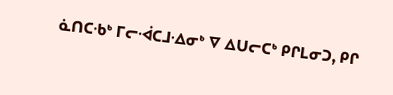ᓈᑎᑕᑾᒃ ᒥᓕᐙᑕᒧᐎᓂᒃ ᐁ ᐃᑌᓕᑕᒃ ᑭᒋᒪᓂᑐ, ᑭᒋ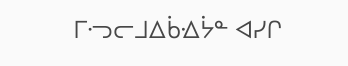ᒥᓜᓕᒧᐃᑳᐎᔮᓐ ᐊᓯᒋ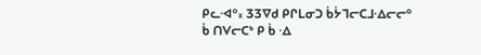ᑭᓚᐗᐤ᙮ 33ᐁᑯ ᑭᒋᒪᓂᑐ ᑳᔮᒣᓕᑕᒧᐎᓕᓕᐤ ᑳ ᑎᐯᓕᑕᒃ ᑭ ᑳ ᐎ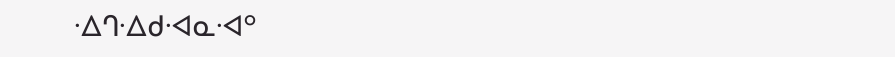ᐎᒉᐎᑯᐗᓇᐗᐤ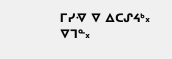ᒥᓯᐌ ᐁ ᐃᑕᔑᔦᒃ᙮ ᐁᒣᓐ᙮